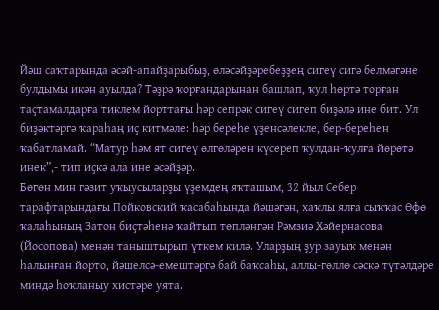Йәш саҡтарында әсәй-апайҙарыбыҙ, өләсәйҙәребеҙҙең сигеү сигә белмәгәне булдымы икән ауылда? Тәҙрә ҡорғандарынан башлап, ҡул һөртә торған таҫтамалдарға тиклем йорттағы һәр сепрәк сигеү сигеп биҙәлә ине бит. Ул биҙәктәргә ҡараһаң иҫ китмәле: һәр береһе үҙенсәлекле, бер-береһен ҡабатламай. “Матур һәм ят сигеү өлгөләрен күсереп ҡулдан-ҡулға йөрөтә инек”,- тип иҫкә ала ине әсәйҙәр.
Бөгөн мин гәзит уҡыусыларҙы үҙемдең яҡташым, 32 йыл Себер тарафтарындағы Пойковский ҡасабаһында йәшәгән, хаҡлы ялға сыҡҡас Өфө ҡалаһының Затон биҫтәһенә ҡайтып төпләнгән Рәмзиә Хәйернасова (Йосопова) менән таныштырып үткем килә. Уларҙың ҙур зауыҡ менән һалынған йорто, йәшелсә-емештәргә бай баҡсаһы, аллы-гөллө сәскә түтәлдәре миндә һоҡланыу хистәре уята.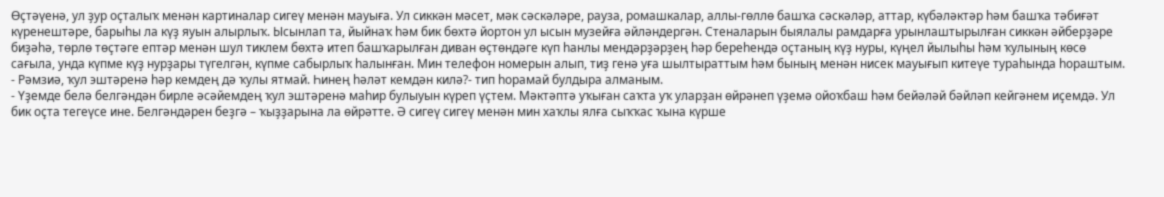Өҫтәүенә, ул ҙур оҫталыҡ менән картиналар сигеү менән мауыға. Ул сиккән мәсет, мәк сәскәләре, рауза, ромашкалар, аллы-гөллө башҡа сәскәләр, аттар, күбәләктәр һәм башҡа тәбиғәт күренештәре, барыһы ла күҙ яуын алырлыҡ. Ысынлап та, йыйнаҡ һәм бик бөхтә йортон ул ысын музейға әйләндергән. Стеналарын быялалы рамдарға урынлаштырылған сиккән әйберҙәре биҙәһә, төрлө төҫтәге ептәр менән шул тиклем бөхтә итеп башҡарылған диван өҫтөндәге күп һанлы мендәрҙәрҙең һәр береһендә оҫтаның күҙ нуры, күңел йылыһы һәм ҡулының көсө сағыла, унда күпме күҙ нурҙары түгелгән, күпме сабырлыҡ һалынған. Мин телефон номерын алып, тиҙ генә уға шылтыраттым һәм бының менән нисек мауығып китеүе тураһында һораштым.
- Рәмзиә, ҡул эштәренә һәр кемдең дә ҡулы ятмай. Һинең һәләт кемдән килә?- тип һорамай булдыра алманым.
- Үҙемде белә белгәндән бирле әсәйемдең ҡул эштәренә маһир булыуын күреп үҫтем. Мәктәптә уҡыған саҡта уҡ уларҙан өйрәнеп үҙемә ойоҡбаш һәм бейәләй бәйләп кейгәнем иҫемдә. Ул бик оҫта тегеүсе ине. Белгәндәрен беҙгә – ҡыҙҙарына ла өйрәтте. Ә сигеү сигеү менән мин хаҡлы ялға сыҡҡас ҡына күрше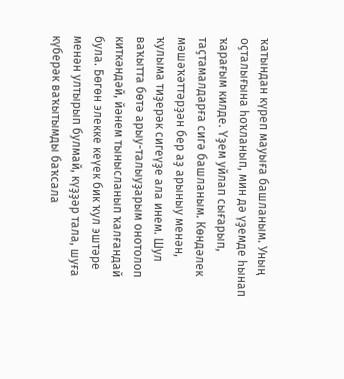ҡатындан күреп мауыға башланым. Уның оҫталығына һоҡланып, мин дә үҙемде һынап ҡарағым килде. Үҙем уйлап сығарып, таҫтамалдарға сигә башланым. Көндәлек мәшәҡәттәрҙән бер аҙ арыныу менән, ҡулыма тиҙерәк сигеүҙе ала инем. Шул ваҡытта бөтә арыу-талыуҙарым онотолоп киткәндәй, йәнем тынысланып ҡалғандай була. Бөгөн элекке кеүек бик ҡул эштәре менән ултырып булмай, күҙҙәр тала, шуға күберәк ваҡытымды баҡсала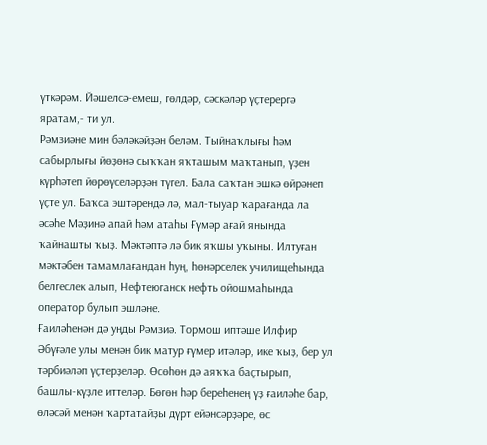үткәрәм. Йәшелсә-емеш, гөлдәр, сәскәләр үҫтерергә яратам,- ти ул.
Рәмзиәне мин бәләкәйҙән беләм. Тыйнаҡлығы һәм сабырлығы йөҙөнә сыҡҡан яҡташым маҡтанып, үҙен күрһәтеп йөрөүселәрҙән түгел. Бала саҡтан эшкә өйрәнеп үҫте ул. Баҡса эштәрендә лә, мал-тыуар ҡарағанда ла әсәһе Мәҙинә апай һәм атаһы Ғүмәр ағай янында ҡайнашты ҡыҙ. Мәктәптә лә бик яҡшы уҡыны. Илтуған мәктәбен тамамлағандан һуң, һөнәрселек училищеһында белгеслек алып, Нефтеюганск нефть ойошмаһында оператор булып эшләне.
Ғаиләһенән дә уңды Рәмзиә. Тормош иптәше Илфир Әбүғәле улы менән бик матур ғүмер итәләр, ике ҡыҙ, бер ул тәрбиәләп үҫтерҙеләр. Өсөһөн дә аяҡҡа баҫтырып, башлы-күҙле иттеләр. Бөгөн һәр береһенең үҙ ғаиләһе бар, өләсәй менән ҡартатайҙы дүрт ейәнсәрҙәре, өс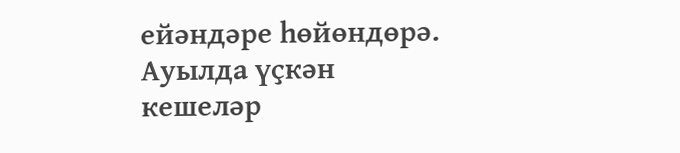ейәндәре һөйөндөрә. Ауылда үҫкән кешеләр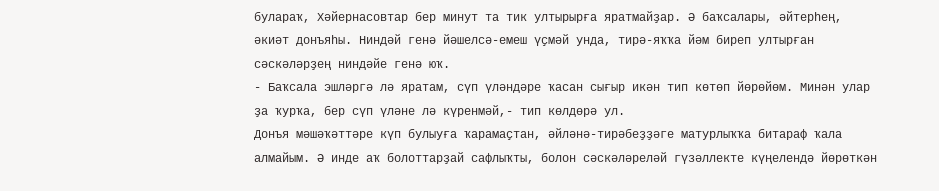булараҡ, Хәйернасовтар бер минут та тик ултырырға яратмайҙар. Ә баҡсалары, әйтерһең, әкиәт донъяһы. Ниндәй генә йәшелсә-емеш үҫмәй унда, тирә-яҡҡа йәм биреп ултырған сәскәләрҙең ниндәйе генә юҡ.
- Баҡсала эшләргә лә яратам, сүп үләндәре ҡасан сығыр икән тип көтөп йөрөйөм. Минән улар ҙа ҡурҡа, бер сүп үләне лә күренмәй,- тип көлдөрә ул.
Донъя мәшәҡәттәре күп булыуға ҡарамаҫтан, әйләнә-тирәбеҙҙәге матурлыҡҡа битараф ҡала алмайым. Ә инде аҡ болоттарҙай сафлыҡты, болон сәскәләреләй гүзәллекте күңелендә йөрөткән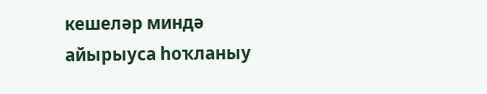кешеләр миндә айырыуса һоҡланыу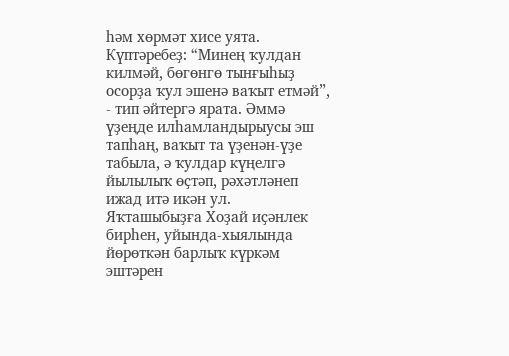һәм хөрмәт хисе уята. Күптәребеҙ: “Минең ҡулдан килмәй, бөгөнгө тынғыһыҙ осорҙа ҡул эшенә ваҡыт етмәй”, - тип әйтергә ярата. Әммә үҙеңде илһамландырыусы эш тапһаң, ваҡыт та үҙенән-үҙе табыла, ә ҡулдар күңелгә йылылыҡ өҫтәп, рәхәтләнеп ижад итә икән ул. Яҡташыбыҙға Хоҙай иҫәнлек бирһен, уйында-хыялында йөрөткән барлыҡ күркәм эштәрен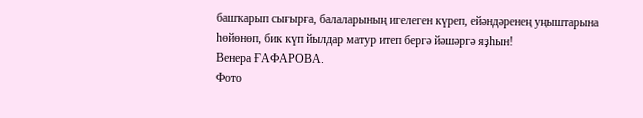башҡарып сығырға, балаларының игелеген күреп, ейәндәренең уңыштарына һөйөнөп, бик күп йылдар матур итеп бергә йәшәргә яҙһын!
Венера ҒАФАРОВА.
Фото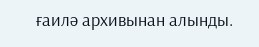ғаилә архивынан алынды.